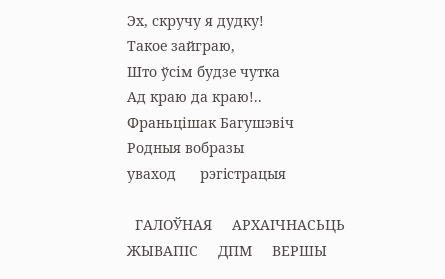Эх, скручу я дудку!
Такое зайграю,
Што ўсім будзе чутка
Ад краю да краю!..
Франьцішак Багушэвіч
Родныя вобразы
уваход      рэгiстрацыя

  ГАЛОЎНАЯ     АРХАІЧНАСЬЦЬ     ЖЫВАПІС     ДПМ     ВЕРШЫ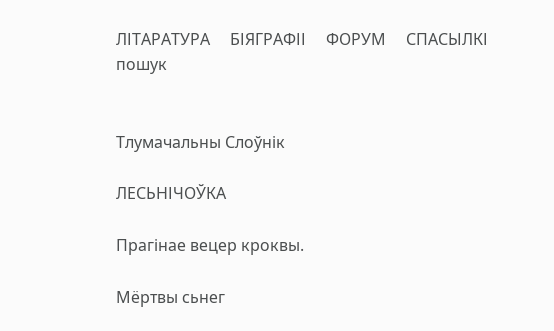ЛІТАРАТУРА     БІЯГРАФІІ     ФОРУМ     СПАСЫЛКІ
пошук


Тлумачальны Слоўнік

ЛЕСЬНІЧОЎКА

Прагінае вецер кроквы.

Мёртвы сьнег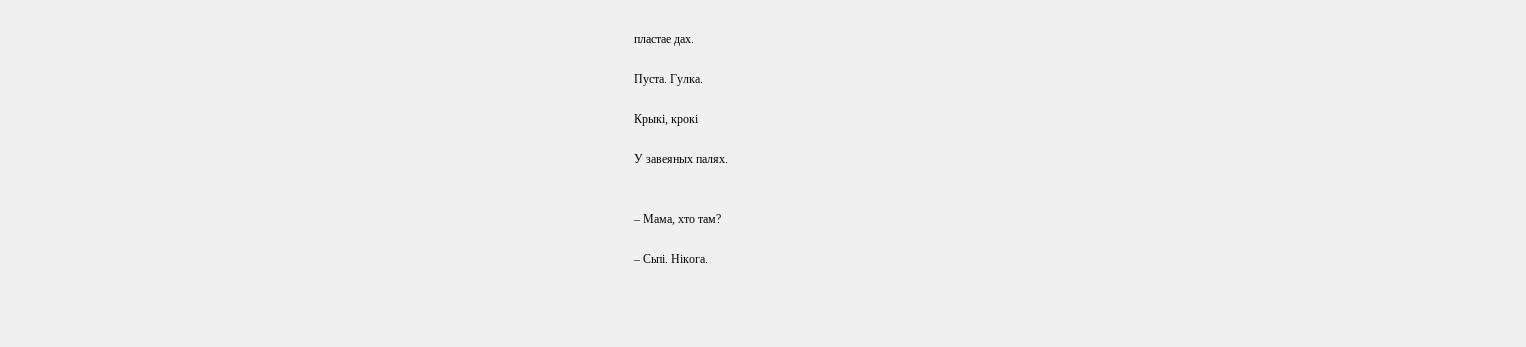пластае дах.

Пуста. Гулка.

Крыкі, крокі

У завеяных палях.


– Мама, хто там?

– Сьпі. Нікога.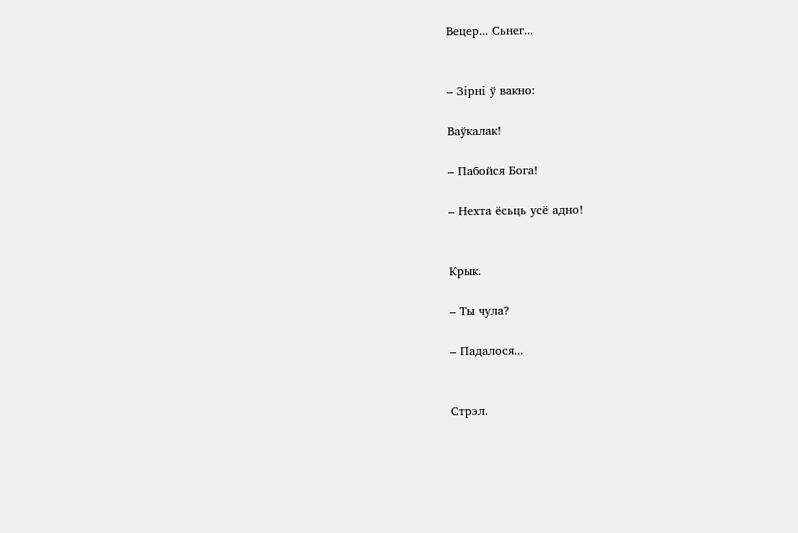Вецер... Сьнег...


– Зірні ў вакно:

Ваўкалак!

– Пабойся Бога!

– Нехта ёсьць усё адно!


Крык.

– Ты чула?

– Падалося...


Стрэл.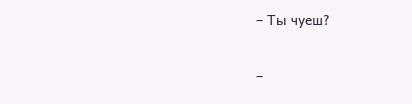– Ты чуеш?

–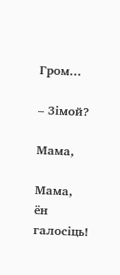Гром...

– Зімой?

Мама,

Мама, ён галосіць!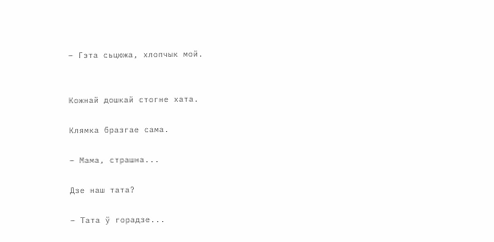– Гэта сьцюжа, хлопчык мой.


Кожнай дошкай стогне хата.

Клямка бразгае сама.

– Мама, страшна...

Дзе наш тата?

– Тата ў горадзе...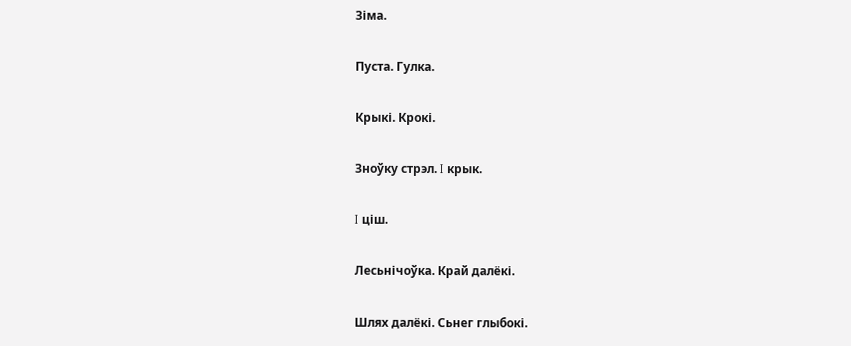Зіма.

Пуста. Гулка.

Крыкі. Крокі.

Зноўку стрэл. I крык.

I ціш.

Лесьнічоўка. Край далёкі.

Шлях далёкі. Сьнег глыбокі.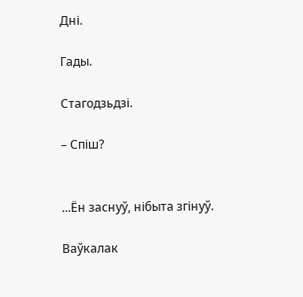Дні.

Гады.

Стагодзьдзі.

– Спіш?


...Ён заснуў, нібыта згінуў.

Ваўкалак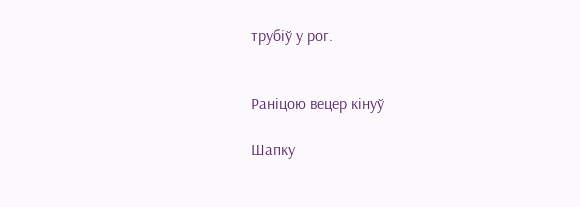трубіў у рог.


Раніцою вецер кінуў

Шапку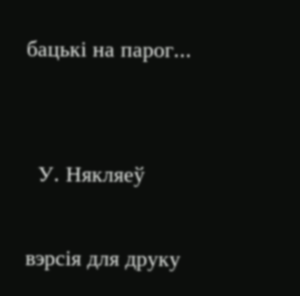бацькі на парог...


  У. Някляеў

вэрсія для друку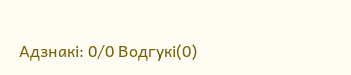Адзнакi: 0/0 Водгукі(0)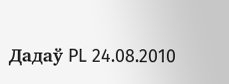Дадаў PL 24.08.2010